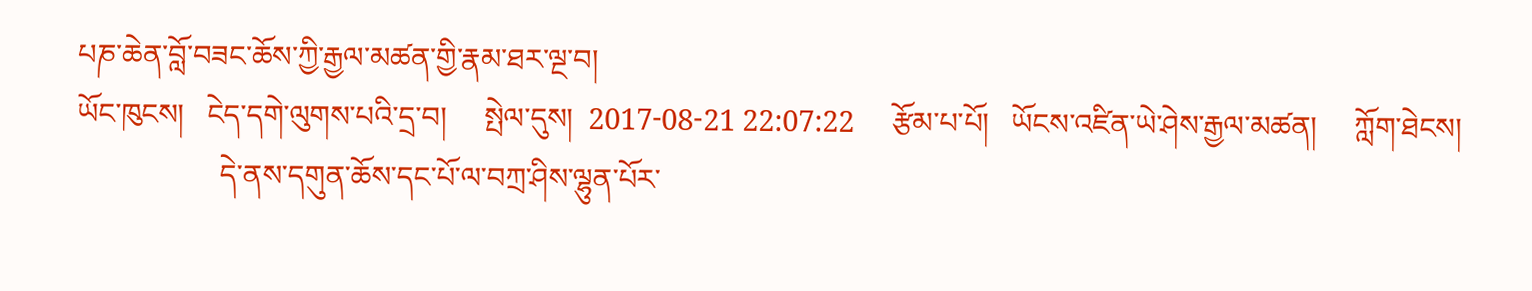པཎ་ཆེན་བློ་བཟང་ཆོས་ཀྱི་རྒྱལ་མཚན་གྱི་རྣམ་ཐར་ལྔ་བ།
ཡོང་ཁུངས།   ངེད་དགེ་ལུགས་པའི་དྲ་བ།     སྤེལ་དུས།  2017-08-21 22:07:22     རྩོམ་པ་པོ།   ཡོངས་འཛིན་ཡེ་ཤེས་རྒྱལ་མཚན།     ཀློག་ཐེངས།
                   དེ་ནས་དགུན་ཆོས་དང་པོ་ལ་བཀྲ་ཤིས་ལྷུན་པོར་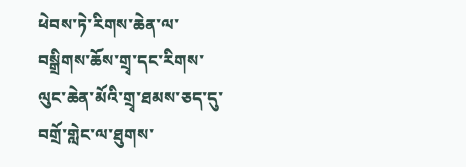ཕེབས་ཏེ་རིགས་ཆེན་ལ་བསྒྲིགས་ཆོས་གྲྭ་དང་རིགས་ལུང་ཆེན་མོའི་གྲྭ་ཐམས་ཅད་དུ་བགྲོ་གླེང་ལ་ཐུགས་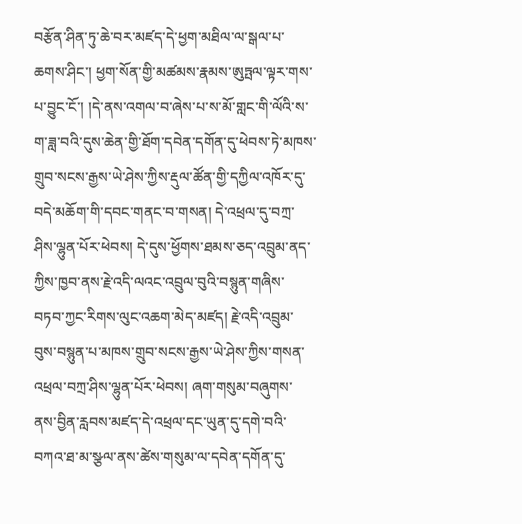བརྩོན་ཤིན་ཏུ་ཆེ་བར་མཛད་དེ་ཕྱག་མཐིལ་ལ་སྒལ་པ་ཆགས་ཤིང་། ཕྱག་སོན་གྱི་མཚམས་རྣམས་ཨུཏྤལ་ལྟར་གས་པ་བྱུང་ངོ་། །དེ་ནས་འགལ་བ་ཞེས་པ་ས་མོ་གླང་གི་ལོའི་ས་ག་ཟླ་བའི་དུས་ཆེན་གྱི་ཐོག་དབེན་དགོན་དུ་ཕེབས་ཏེ་མཁས་གྲུབ་སངས་རྒྱས་ཡེ་ཤེས་ཀྱིས་རྡུལ་ཚོན་གྱི་དཀྱིལ་འཁོར་དུ་བདེ་མཆོག་གི་དབང་གནང་བ་གསན། དེ་འཕྲལ་དུ་བཀྲ་ཤིས་ལྷུན་པོར་ཕེབས། དེ་དུས་ཕྱོགས་ཐམས་ཅད་འབྲུམ་ནད་ཀྱིས་ཁྱབ་ནས་རྗེ་འདི་ལའང་འབྲུལ་བུའི་བསྙུན་གཞིས་བཏབ་ཀྱང་རིགས་ལུང་འཆག་མེད་མཛད། རྗེ་འདི་འབྲུམ་བུས་བསྙུན་པ་མཁས་གྲུབ་སངས་རྒྱས་ཡེ་ཤེས་ཀྱིས་གསན་འཕྲལ་བཀྲ་ཤིས་ལྷུན་པོར་ཕེབས། ཞག་གསུམ་བཞུགས་ནས་བྱིན་རླབས་མཛད་དེ་འཕྲལ་དང་ཡུན་དུ་དགེ་བའི་བཀའ་ཐ་མ་སྩལ་ནས་ཚེས་གསུམ་ལ་དབེན་དགོན་དུ་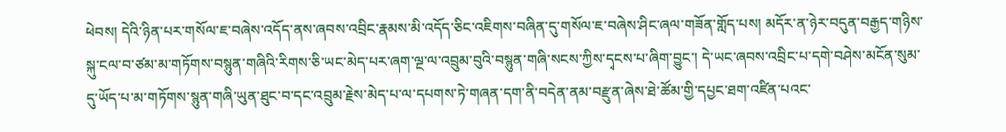ཕེབས། དེའི་ཉིན་པར་གསོལ་ཇ་བཞེས་འདོད་ནས་ཞབས་འབྲིང་རྣམས་མི་འདོད་ཅིང་འཇིགས་བཞིན་དུ་གསོལ་ཇ་བཞེས་ཤིང་ཞལ་གཟོན་གློད་པས། མདོར་ན་ཉེར་བདུན་བརྒྱད་གཉིས་སྐུ་ངལ་བ་ཙམ་མ་གཏོགས་བསྙུན་གཞིའི་རིགས་ཅི་ཡང་མེད་པར་ཞག་ལྔ་ལ་འབྲུམ་བུའི་བསྙུན་གཞི་སངས་ཀྱིས་དྭངས་པ་ཞིག་བྱུང་། དེ་ཡང་ཞབས་འབྲིང་པ་དགེ་བཤེས་མངོན་སུམ་དུ་ཡོད་པ་མ་གཏོགས་སྙུན་གཞི་ཡུན་ཐུང་བ་དང་འབྲུམ་རྗེས་མེད་པ་ལ་དཔགས་ཏེ་གཞན་དག་ནི་བདེན་ནམ་བརྫུན་ཞེས་ཐེ་ཚོམ་གྱི་དཔྱང་ཐག་འཛིན་པའང་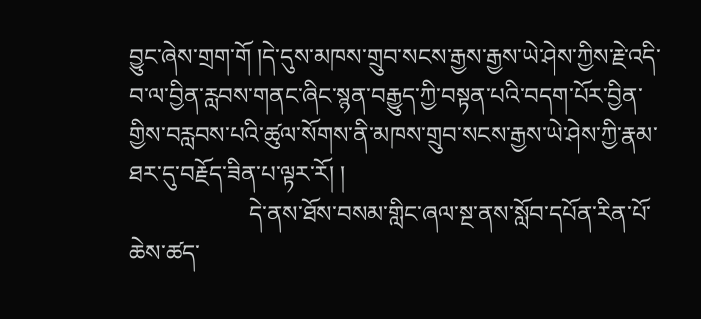བྱུང་ཞེས་གྲག་གོ །དེ་དུས་མཁས་གྲུབ་སངས་རྒྱས་རྒྱས་ཡེ་ཤེས་ཀྱིས་རྗེ་འདི་བ་ལ་བྱིན་རླབས་གནང་ཞིང་སྙན་བརྒྱུད་ཀྱི་བསྟན་པའི་བདག་པོར་བྱིན་གྱིས་བརླབས་པའི་ཚུལ་སོགས་ནི་མཁས་གྲུབ་སངས་རྒྱས་ཡེ་ཤེས་ཀྱི་རྣམ་ཐར་དུ་བརྗོད་ཟིན་པ་ལྟར་རོ། །
                    དེ་ནས་ཐོས་བསམ་གླིང་ཞལ་སྔ་ནས་སློབ་དཔོན་རིན་པོ་ཆེས་ཚད་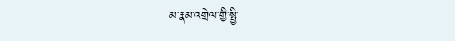མ་རྣམ་འགྲེལ་གྱི་སྤྱི་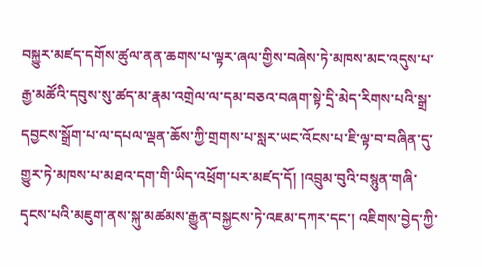བསྐྱུར་མཛད་དགོས་ཚུལ་ནན་ཆགས་པ་ལྟར་ཞལ་གྱིས་བཞེས་ཏེ་མཁས་མང་འདུས་པ་རྒྱ་མཚོའི་དབུས་སུ་ཚད་མ་རྣམ་འགྲེལ་ལ་དམ་བཅའ་བཞག་སྟེ་དྲི་མེད་རིགས་པའི་སྒྲ་དབྱངས་སྒྲོག་པ་ལ་དཔལ་ལྡན་ཆོས་ཀྱི་གྲགས་པ་སླར་ཡང་འོངས་པ་ཇི་ལྟ་བ་བཞིན་དུ་གྱུར་ཏེ་མཁས་པ་མཐའ་དག་གི་ཡིད་འཕྲོག་པར་མཛད་དོ། །འབྲུམ་བུའི་བསྙུན་གཞི་དྭངས་པའི་མཇུག་ནས་སྐུ་མཚམས་རྒྱུན་བསྐྱངས་ཏེ་འཇམ་དཀར་དང་། འཇིགས་བྱེད་ཀྱི་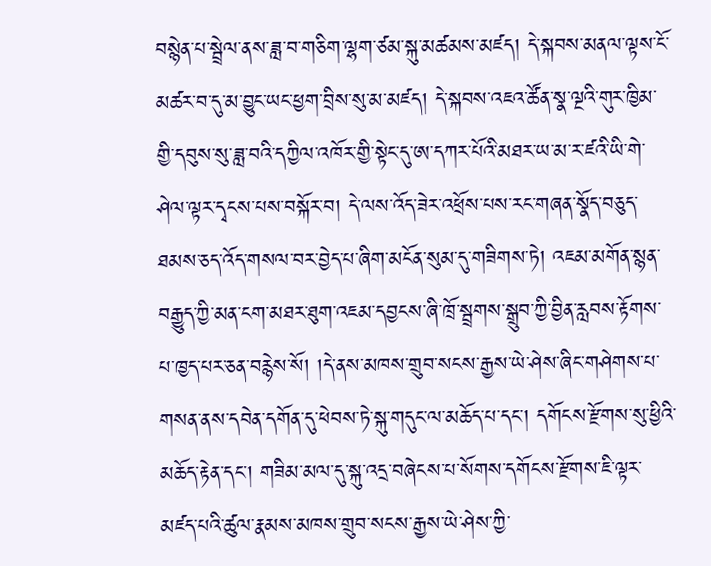བསྙེན་པ་སྦྲེལ་ནས་ཟླ་བ་གཅིག་ལྷག་ཙམ་སྐུ་མཚམས་མཛད། དེ་སྐབས་མནལ་ལྟས་ངོ་མཚར་བ་དུ་མ་བྱུང་ཡང་ཕྱག་བྲིས་སུ་མ་མཛད། དེ་སྐབས་འཇའ་ཚོན་སྣ་ལྔའི་གུར་ཁྱིམ་གྱི་དབུས་སུ་ཟླ་བའི་དཀྱིལ་འཁོར་གྱི་སྟེང་དུ་ཨ་དཀར་པོའི་མཐར་ཡ་མ་ར་ཛའི་ཡི་གེ་ཤེལ་ལྟར་དྭངས་པས་བསྐོར་བ། དེ་ལས་འོད་ཟེར་འཕྲོས་པས་རང་གཞན་སྣོད་བཅུད་ཐམས་ཅད་འོད་གསལ་བར་བྱེད་པ་ཞིག་མངོན་སུམ་དུ་གཟིགས་ཏེ། འཇམ་མགོན་སྙན་བརྒྱུད་ཀྱི་མན་ངག་མཐར་ཐུག་འཇམ་དབྱངས་ཞི་ཁྲོ་སྦྲགས་སྒྲུབ་ཀྱི་བྱིན་རླབས་རྟོགས་པ་ཁྱད་པར་ཅན་བརྙེས་སོ། །དེ་ནས་མཁས་གྲུབ་སངས་རྒྱས་ཡེ་ཤེས་ཞིང་གཤེགས་པ་གསན་ནས་དབེན་དགོན་དུ་ཕེབས་ཏེ་སྐུ་གདུང་ལ་མཆོད་པ་དང་། དགོངས་རྫོགས་སུ་ཕྱིའི་མཆོད་རྟེན་དང་། གཟིམ་མལ་དུ་སྐུ་འདྲ་བཞེངས་པ་སོགས་དགོངས་རྫོགས་ཇི་ལྟར་མཛད་པའི་ཚུལ་རྣམས་མཁས་གྲུབ་སངས་རྒྱས་ཡེ་ཤེས་ཀྱི་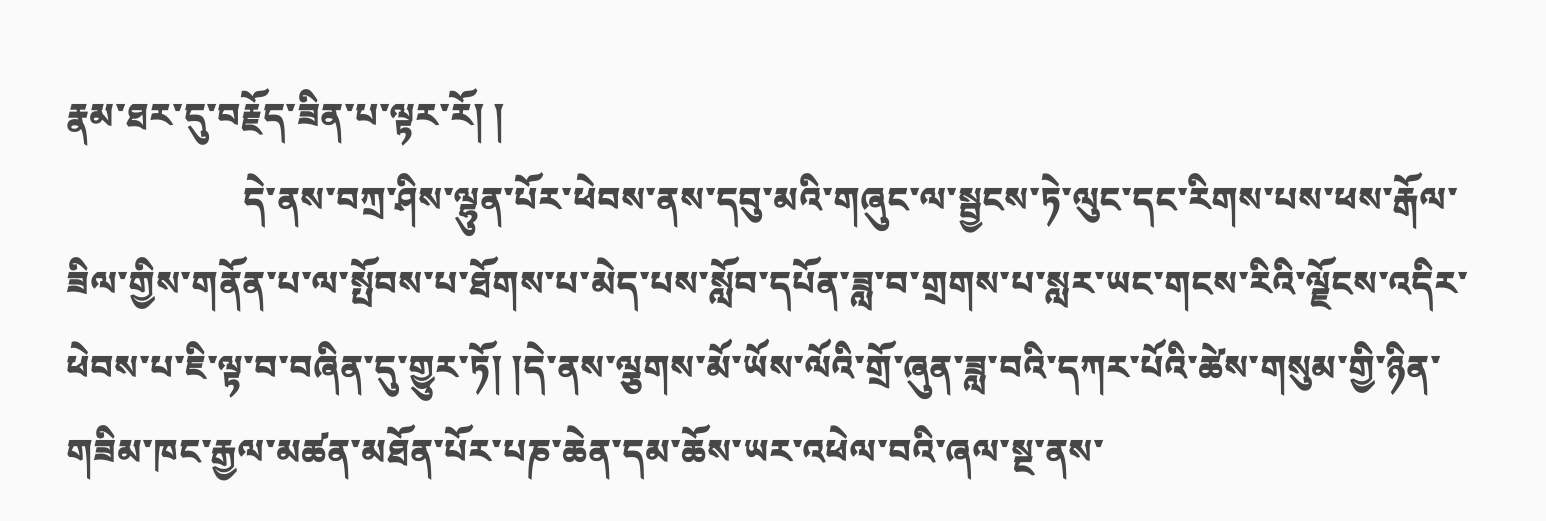རྣམ་ཐར་དུ་བརྗོད་ཟིན་པ་ལྟར་རོ། །
                    དེ་ནས་བཀྲ་ཤིས་ལྷུན་པོར་ཕེབས་ནས་དབུ་མའི་གཞུང་ལ་སྦྱངས་ཏེ་ལུང་དང་རིགས་པས་ཕས་རྒོལ་ཟིལ་གྱིས་གནོན་པ་ལ་སྤོབས་པ་ཐོགས་པ་མེད་པས་སློབ་དཔོན་ཟླ་བ་གྲགས་པ་སླར་ཡང་གངས་རིའི་ལྗོངས་འདིར་ཕེབས་པ་ཇི་ལྟ་བ་བཞིན་དུ་གྱུར་ཏོ། །དེ་ནས་ལྕགས་མོ་ཡོས་ལོའི་གྲོ་ཞུན་ཟླ་བའི་དཀར་པོའི་ཚེས་གསུམ་གྱི་ཉིན་གཟིམ་ཁང་རྒྱལ་མཚན་མཐོན་པོར་པཎ་ཆེན་དམ་ཆོས་ཡར་འཕེལ་བའི་ཞལ་སྔ་ནས་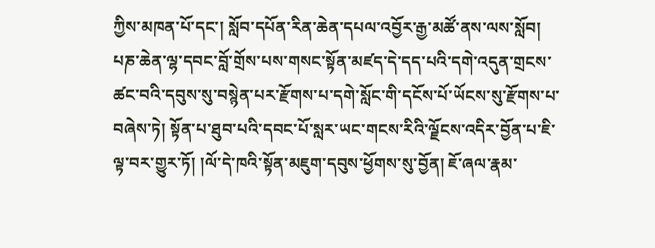ཀྱིས་མཁན་པོ་དང་། སློབ་དཔོན་རིན་ཆེན་དཔལ་འབྱོར་རྒྱ་མཚོ་ནས་ལས་སློབ། པཎ་ཆེན་ལྷ་དབང་བློ་གྲོས་པས་གསང་སྟོན་མཛད་དེ་དད་པའི་དགེ་འདུན་གྲངས་ཚང་བའི་དབུས་སུ་བསྙེན་པར་རྫོགས་པ་དགེ་སློང་གི་དངོས་པོ་ཡོངས་སུ་རྫོགས་པ་བཞེས་ཏེ། སྟོན་པ་ཐུབ་པའི་དབང་པོ་སླར་ཡང་གངས་རིའི་ལྗོངས་འདིར་བྱོན་པ་ཇི་ལྟ་བར་གྱུར་ཏོ། །ལོ་དེ་ཁའི་སྟོན་མཇུག་དབུས་ཕྱོགས་སུ་བྱོན། ཇོ་ཞལ་རྣམ་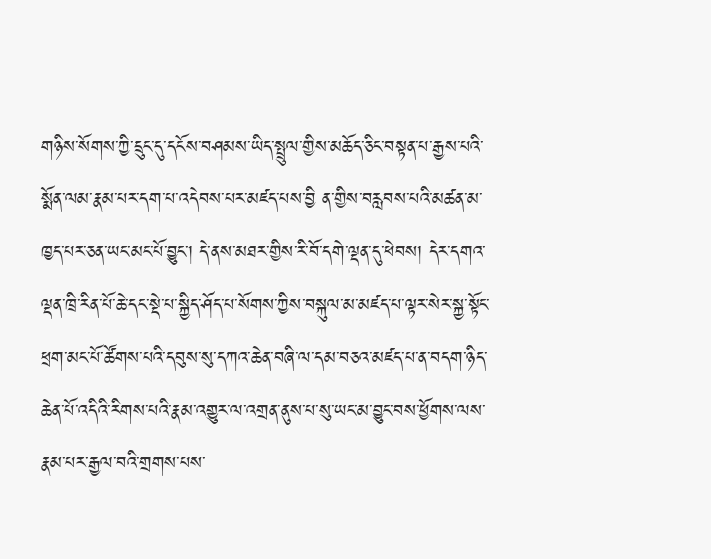གཉིས་སོགས་ཀྱི་དྲུང་དུ་དངོས་བཤམས་ཡིད་སྤྲུལ་གྱིས་མཆོད་ཅིང་བསྟན་པ་རྒྱས་པའི་སྨོན་ལམ་རྣམ་པར་དག་པ་འདེབས་པར་མཛད་པས་བྱི ན་གྱིས་བརླབས་པའི་མཚན་མ་ཁྱད་པར་ཅན་ཡང་མང་པོ་བྱུང་། དེ་ནས་མཐར་གྱིས་རི་བོ་དགེ་ལྡན་དུ་ཕེབས། དེར་དགའ་ལྡན་ཁྲི་རིན་པོ་ཆེ་དང་སྡེ་པ་སྐྱིད་ཤོད་པ་སོགས་ཀྱིས་བསྐུལ་མ་མཛད་པ་ལྟར་སེར་སྐྱ་སྟོང་ཕྲག་མང་པོ་ཚོགས་པའི་དབུས་སུ་དཀའ་ཆེན་བཞི་ལ་དམ་བཅའ་མཛད་པ་ན་བདག་ཉིད་ཆེན་པོ་འདིའི་རིགས་པའི་རྣམ་འགྱུར་ལ་འགྲན་ནུས་པ་སུ་ཡང་མ་བྱུང་བས་ཕྱོགས་ལས་རྣམ་པར་རྒྱལ་བའི་གྲགས་པས་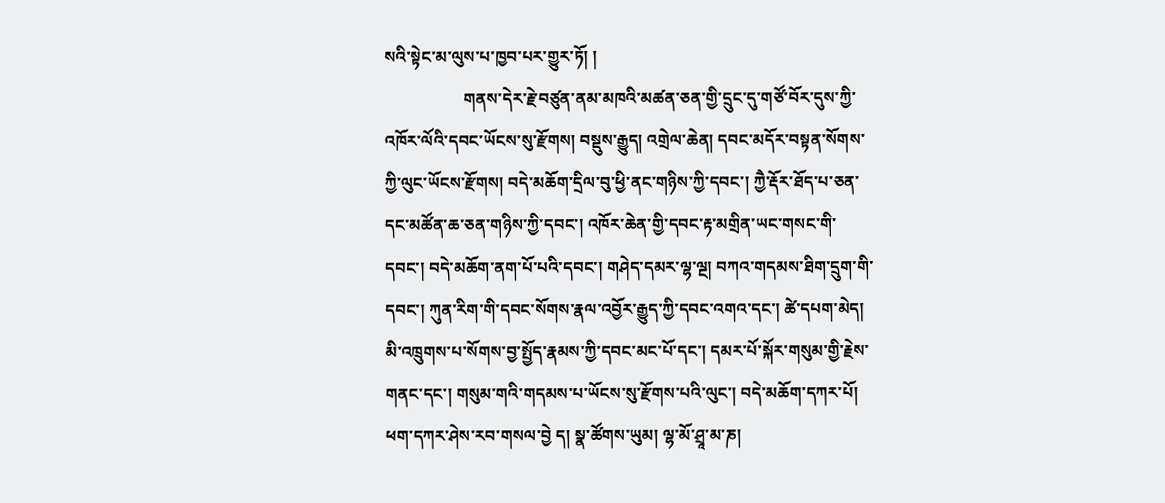སའི་སྟེང་མ་ལུས་པ་ཁྱབ་པར་གྱུར་ཏོ། །
                   གནས་དེར་རྗེ་བཙུན་ནམ་མཁའི་མཚན་ཅན་གྱི་དྲུང་དུ་གཙོ་བོར་དུས་ཀྱི་འཁོར་ལོའི་དབང་ཡོངས་སུ་རྫོགས། བསྡུས་རྒྱུད། འགྲེལ་ཆེན། དབང་མདོར་བསྟན་སོགས་ཀྱི་ལུང་ཡོངས་རྫོགས། བདེ་མཆོག་དྲིལ་བུ་ཕྱི་ནང་གཉིས་ཀྱི་དབང་། ཀྱཻ་རྡོར་ཐོད་པ་ཅན་དང་མཚོན་ཆ་ཅན་གཉིས་ཀྱི་དབང་། འཁོར་ཆེན་གྱི་དབང་རྟ་མགྲིན་ཡང་གསང་གི་དབང་། བདེ་མཆོག་ནག་པོ་པའི་དབང་། གཤེད་དམར་ལྷ་ལྔ། བཀའ་གདམས་ཐིག་དྲུག་གི་དབང་། ཀུན་རིག་གི་དབང་སོགས་རྣལ་འབྱོར་རྒྱུད་ཀྱི་དབང་འགའ་དང་། ཚེ་དཔག་མེད། མི་འཁྲུགས་པ་སོགས་བྱ་སྤྱོད་རྣམས་ཀྱི་དབང་མང་པོ་དང་། དམར་པོ་སྐོར་གསུམ་གྱི་རྗེས་གནང་དང་། གསུམ་གའི་གདམས་པ་ཡོངས་སུ་རྫོགས་པའི་ལུང་། བདེ་མཆོག་དཀར་པོ། ཕག་དཀར་ཤེས་རབ་གསལ་བྱེ ད། སྣ་ཚོགས་ཡུམ། ལྷ་མོ་ཤྲཱ་མ་ཎ།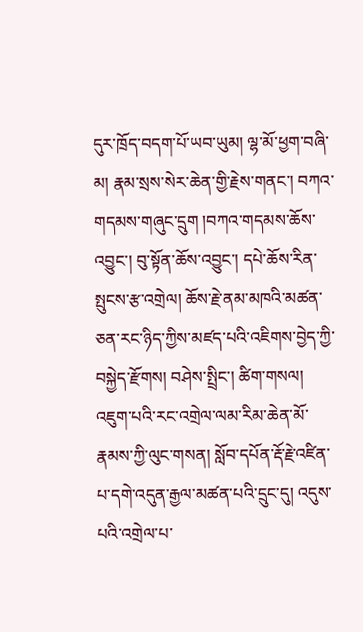དུར་ཁྲོད་བདག་པོ་ཡབ་ཡུམ། ལྷ་མོ་ཕྱག་བཞི་མ། རྣམ་སྲས་སེར་ཆེན་གྱི་རྗེས་གནང་། བཀའ་གདམས་གཞུང་དྲུག །བཀའ་གདམས་ཆོས་འབྱུང་། བུ་སྟོན་ཆོས་འབྱུང་། དཔེ་ཆོས་རིན་སྤུངས་རྩ་འགྲེལ། ཆོས་རྗེ་ནམ་མཁའི་མཚན་ཅན་རང་ཉིད་ཀྱིས་མཛད་པའི་འཇིགས་བྱེད་ཀྱི་བསྐྱེད་རྫོགས། བཤེས་སྤྲིང་། ཚིག་གསལ། འཇུག་པའི་རང་འགྲེལ་ལམ་རིམ་ཆེན་མོ་རྣམས་ཀྱི་ལུང་གསན། སློབ་དཔོན་རྡོ་རྗེ་འཛིན་པ་དགེ་འདུན་རྒྱལ་མཚན་པའི་དྲུང་དུ། འདུས་པའི་འགྲེལ་པ་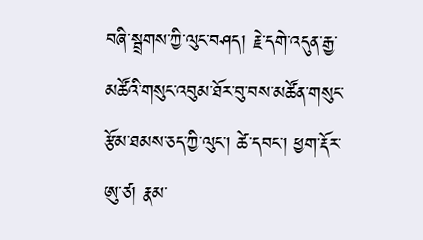བཞི་སྦྲགས་ཀྱི་ལུང་བཤད། རྗེ་དགེ་འདུན་རྒྱ་མཚོའི་གསུང་འབུམ་ཐོར་བུ་བས་མཚོན་གསུང་རྩོམ་ཐམས་ཅད་ཀྱི་ལུང་། ཚེ་དབང་། ཕྱག་རྡོར་ཨུ་ཙ། རྣམ་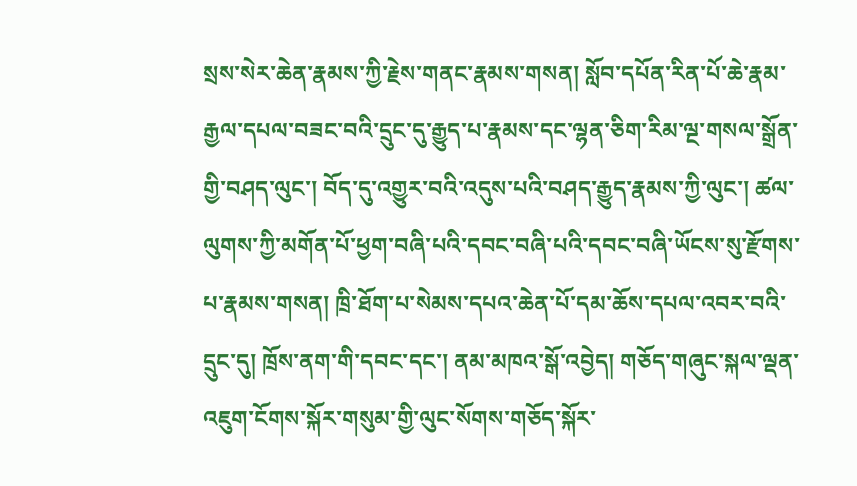སྲས་སེར་ཆེན་རྣམས་ཀྱི་རྗེས་གནང་རྣམས་གསན། སློབ་དཔོན་རིན་པོ་ཆེ་རྣམ་རྒྱལ་དཔལ་བཟང་བའི་དྲུང་དུ་རྒྱུད་པ་རྣམས་དང་ལྷན་ཅིག་རིམ་ལྔ་གསལ་སྒྲོན་གྱི་བཤད་ལུང་། བོད་དུ་འགྱུར་བའི་འདུས་པའི་བཤད་རྒྱུད་རྣམས་ཀྱི་ལུང་། ཚལ་ལུགས་ཀྱི་མགོན་པོ་ཕྱག་བཞི་པའི་དབང་བཞི་པའི་དབང་བཞི་ཡོངས་སུ་རྫོགས་པ་རྣམས་གསན། ཁྲི་ཐོག་པ་སེམས་དཔའ་ཆེན་པོ་དམ་ཆོས་དཔལ་འབར་བའི་དྲུང་དུ། ཁྲོས་ནག་གི་དབང་དང་། ནམ་མཁའ་སྒོ་འབྱེད། གཅོད་གཞུང་སྐལ་ལྡན་འཇུག་ངོགས་སྐོར་གསུམ་གྱི་ལུང་སོགས་གཅོད་སྐོར་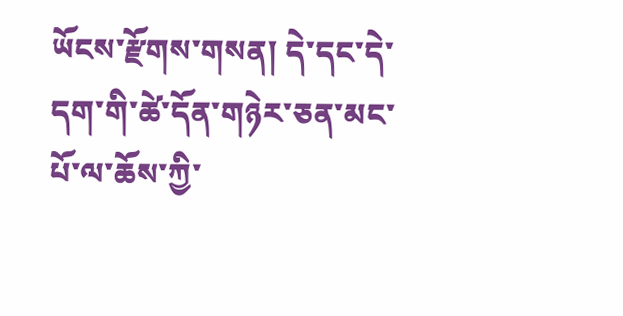ཡོངས་རྫོགས་གསན། དེ་དང་དེ་དག་གི་ཚེ་དོན་གཉེར་ཅན་མང་པོ་ལ་ཆོས་ཀྱི་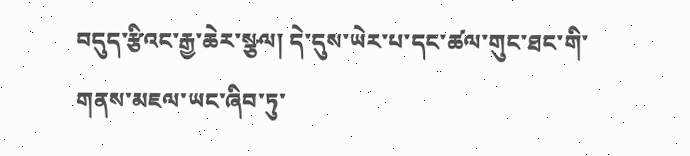བདུད་རྩིའང་རྒྱ་ཆེར་སྩལ། དེ་དུས་ཡེར་པ་དང་ཚལ་གུང་ཐང་གི་གནས་མཇལ་ཡང་ཞིབ་ཏུ་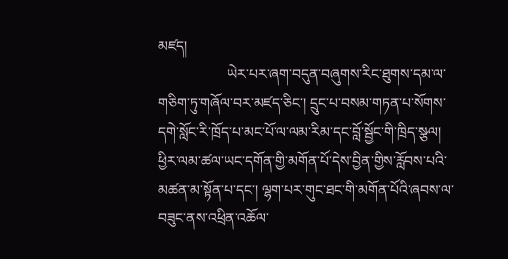མཛད།
                   ཡེར་པར་ཞག་བདུན་བཞུགས་རིང་ཐུགས་དམ་ལ་གཅིག་ཏུ་གཞོལ་བར་མཛད་ཅིང་། དྲུང་པ་བསམ་གཏན་པ་སོགས་དགེ་སློང་རི་ཁྲོད་པ་མང་པོ་ལ་ལམ་རིམ་དང་བློ་སྦྱོང་གི་ཁྲིད་སྩལ། ཕྱིར་ལམ་ཚལ་ཡང་དགོན་གྱི་མགོན་པོ་དེས་བྱིན་གྱིས་རློབས་པའི་མཚན་མ་སྟོན་པ་དང་། ལྷག་པར་གུང་ཐང་གི་མགོན་པོའི་ཞབས་ལ་བཟུང་ནས་འཕྲིན་འཆོལ་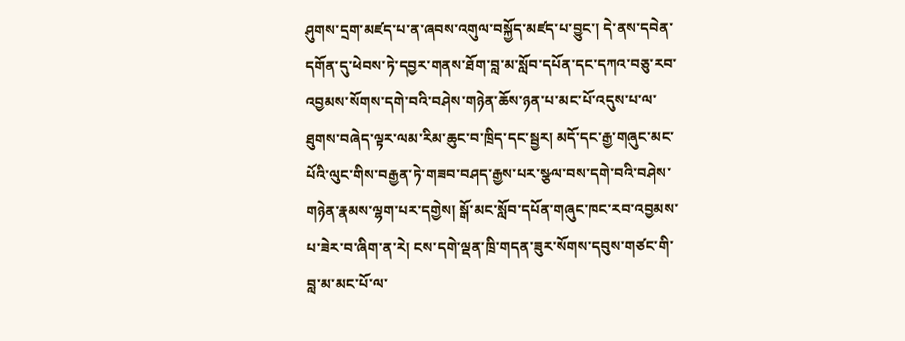ཤུགས་དྲག་མཛད་པ་ན་ཞབས་འགུལ་བསྐྱོད་མཛད་པ་བྱུང་། དེ་ནས་དབེན་དགོན་དུ་ཕེབས་ཏེ་དབྱར་གནས་ཐོག་བླ་མ་སློབ་དཔོན་དང་དཀའ་བཅུ་རབ་འབྱམས་སོགས་དགེ་བའི་བཤེས་གཉེན་ཆོས་ཉན་པ་མང་པོ་འདུས་པ་ལ་ཐུགས་བཞེད་ལྟར་ལམ་རིམ་ཆུང་བ་ཁྲིད་དང་སྦྱར། མདོ་དང་རྒྱ་གཞུང་མང་པོའི་ལུང་གིས་བརྒྱན་ཏེ་གཟབ་བཤད་རྒྱས་པར་སྩལ་བས་དགེ་བའི་བཤེས་གཉེན་རྣམས་ལྷག་པར་དགྱེས། སྒོ་མང་སློབ་དཔོན་གཞུང་ཁང་རབ་འབྱམས་པ་ཟེར་བ་ཞིག་ན་རེ། ངས་དགེ་ལྡན་ཁྲི་གདན་ཟུར་སོགས་དབུས་གཙང་གི་བླ་མ་མང་པོ་ལ་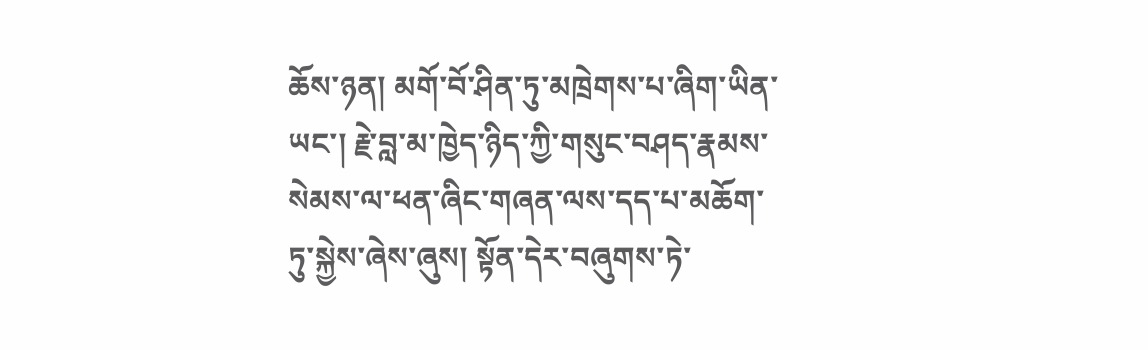ཆོས་ཉན། མགོ་བོ་ཤིན་ཏུ་མཁྲེགས་པ་ཞིག་ཡིན་ཡང་། རྗེ་བླ་མ་ཁྱེད་ཉིད་ཀྱི་གསུང་བཤད་རྣམས་སེམས་ལ་ཕན་ཞིང་གཞན་ལས་དད་པ་མཆོག་ཏུ་སྐྱེས་ཞེས་ཞུས། སྟོན་དེར་བཞུགས་ཏེ་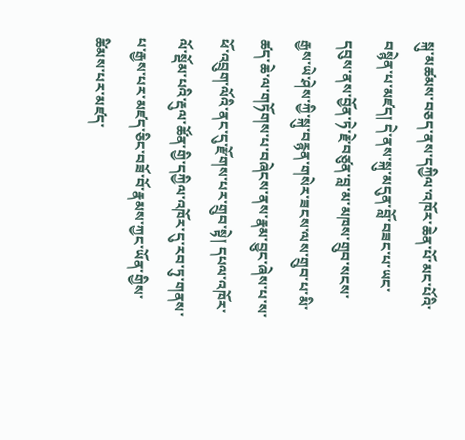སྐུ་མཚམས་བཅད་ནས་དཀྱིལ་འཁོར་ཆེན་པོ་མང་པོའི་བསྙེན་པ་མཛད། དེ་ནས་སྐུ་མདུན་བློ་བཟང་པ་ཡང་དབུས་ནས་བྱོན་ཏེ་རྗེ་བཙུན་བླ་མ་མཁས་གྲུབ་སངས་རྒྱས་ཡེ་ཤེས་ཀྱི་སྐུ་བརྙན་གསེར་ཟངས་ལས་གྲུབ་པ་མི་ཚད་ཆེ་ལ་གཏོགས་པ་བཞེངས་ནས་རྣམ་བྱུང་ཞེས་པ་ས་ཕོ་འབྲུག་ལོའི་ནང་དུ་རྫོགས་པར་གྲུབ་སྟེ། དཔལ་འཁོར་ལོ་སྡོམ་པའི་རྡུལ་ཚོན་གྱི་དཀྱིལ་འཁོར་དུ་རབ་ཏུ་གནས་པ་རྒྱས་པར་མཛད་ཅིང་བཟོ་བོ་རྣམས་ཀྱང་ཡོན་གྱིས་ཚིམས་པར་མཛད་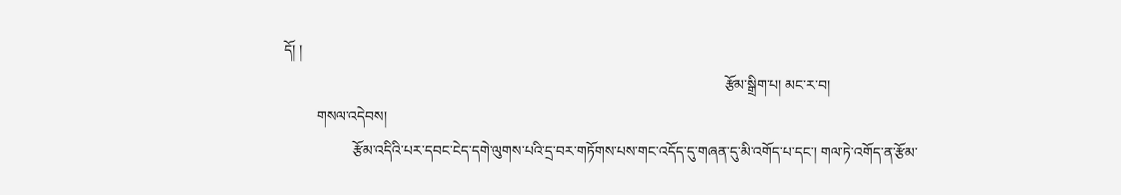དོ། །
                                                                                                                         རྩོམ་སྒྲིག་པ། མང་ར་བ།
         གསལ་འདེབས།
                   རྩོམ་འདིའི་པར་དབང་ངེད་དགེ་ལུགས་པའི་དྲ་བར་གཏོགས་པས་གང་འདོད་དུ་གཞན་དུ་མི་འགོད་པ་དང་། གལ་ཏེ་འགོད་ན་རྩོམ་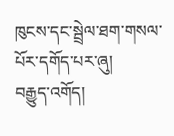ཁུངས་དང་སྦྲེལ་ཐག་གསལ་པོར་དགོད་པར་ཞུ།
བརྒྱུད་འགོད།